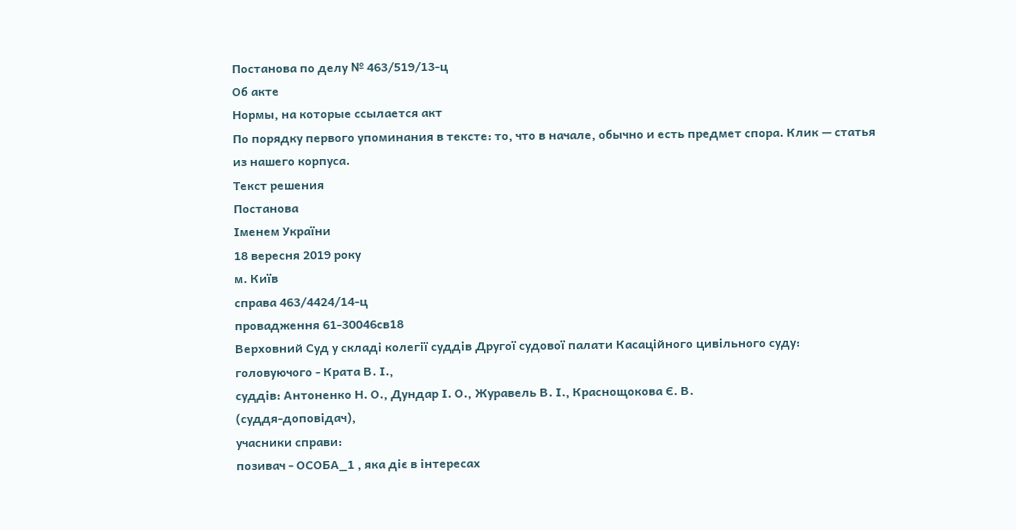Постанова по делу № 463/519/13-ц
Об акте
Нормы, на которые ссылается акт
По порядку первого упоминания в тексте: то, что в начале, обычно и есть предмет спора. Клик — статья из нашего корпуса.
Текст решения
Постанова
Іменем України
18 вересня 2019 року
м. Київ
справа 463/4424/14-ц
провадження 61-30046св18
Верховний Суд у складі колегії суддів Другої судової палати Касаційного цивільного суду:
головуючого - Крата В. І.,
суддів: Антоненко Н. О., Дундар І. О., Журавель В. І., Краснощокова Є. В.
(суддя-доповідач),
учасники справи:
позивач - ОСОБА_1 , яка діє в інтересах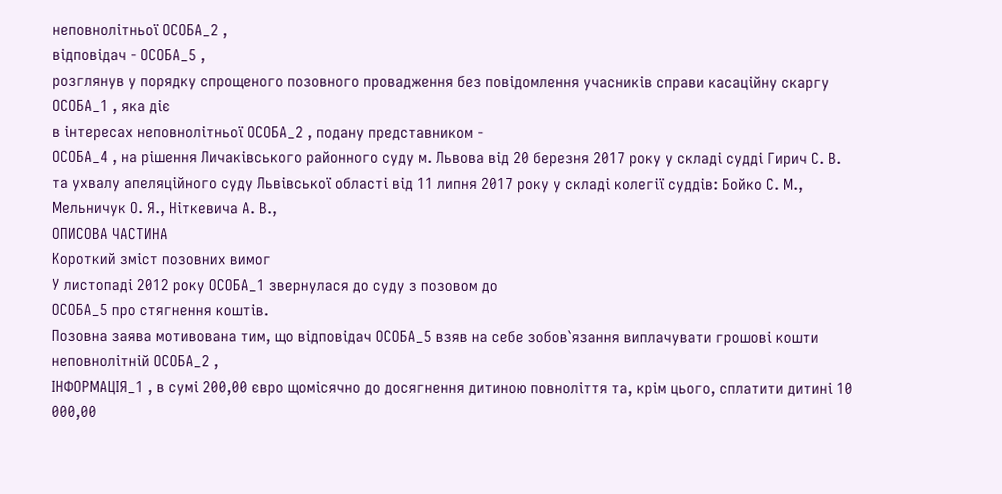неповнолітньої ОСОБА_2 ,
відповідач - ОСОБА_5 ,
розглянув у порядку спрощеного позовного провадження без повідомлення учасників справи касаційну скаргу ОСОБА_1 , яка діє
в інтересах неповнолітньої ОСОБА_2 , подану представником -
ОСОБА_4 , на рішення Личаківського районного суду м. Львова від 20 березня 2017 року у складі судді Гирич С. В. та ухвалу апеляційного суду Львівської області від 11 липня 2017 року у складі колегії суддів: Бойко С. М., Мельничук О. Я., Ніткевича А. В.,
ОПИСОВА ЧАСТИНА
Короткий зміст позовних вимог
У листопаді 2012 року ОСОБА_1 звернулася до суду з позовом до
ОСОБА_5 про стягнення коштів.
Позовна заява мотивована тим, що відповідач ОСОБА_5 взяв на себе зобов`язання виплачувати грошові кошти неповнолітній ОСОБА_2 ,
ІНФОРМАЦІЯ_1 , в сумі 200,00 євро щомісячно до досягнення дитиною повноліття та, крім цього, сплатити дитині 10 000,00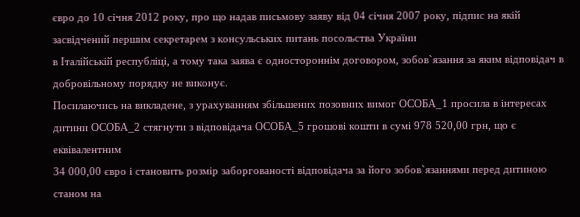євро до 10 січня 2012 року, про що надав письмову заяву від 04 січня 2007 року, підпис на якій засвідчений першим секретарем з консульських питань посольства України
в Італійській республіці, а тому така заява є одностороннім договором, зобов`язання за яким відповідач в добровільному порядку не виконує.
Посилаючись на викладене, з урахуванням збільшених позовних вимог ОСОБА_1 просила в інтересах дитини ОСОБА_2 стягнути з відповідача ОСОБА_5 грошові кошти в сумі 978 520,00 грн, що є еквівалентним
34 000,00 євро і становить розмір заборгованості відповідача за його зобов`язаннями перед дитиною станом на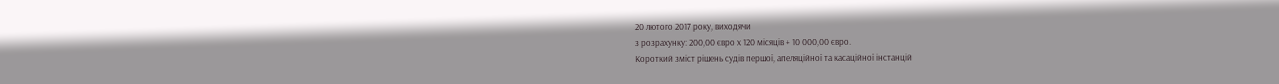20 лютого 2017 року, виходячи
з розрахунку: 200,00 євро х 120 місяців + 10 000,00 євро.
Короткий зміст рішень судів першої, апеляційної та касаційної інстанцій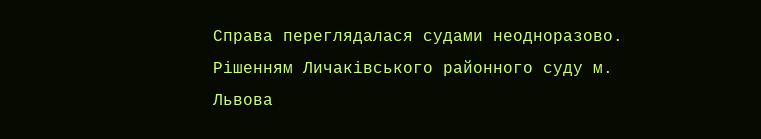Справа переглядалася судами неодноразово.
Рішенням Личаківського районного суду м. Львова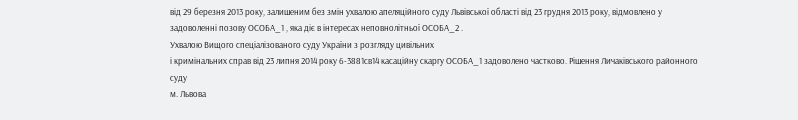від 29 березня 2013 року, залишеним без змін ухвалою апеляційного суду Львівської області від 23 грудня 2013 року, відмовлено у задоволенні позову ОСОБА_1 , яка діє в інтересах неповнолітньої ОСОБА_2 .
Ухвалою Вищого спеціалізованого суду України з розгляду цивільних
і кримінальних справ від 23 липня 2014 року 6-3881св14 касаційну скаргу ОСОБА_1 задоволено частково. Рішення Личаківського районного суду
м. Львова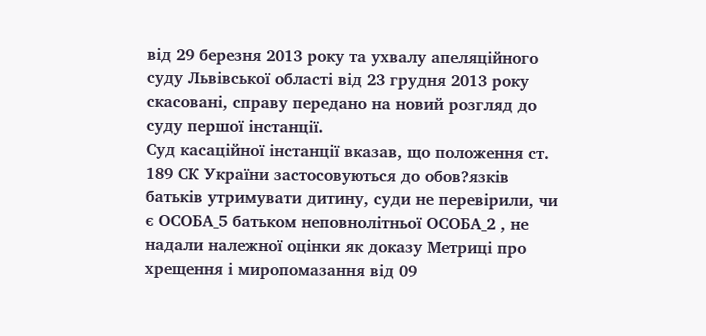від 29 березня 2013 року та ухвалу апеляційного суду Львівської області від 23 грудня 2013 року скасовані, справу передано на новий розгляд до суду першої інстанції.
Суд касаційної інстанції вказав, що положення ст. 189 СК України застосовуються до обов?язків батьків утримувати дитину, суди не перевірили, чи є ОСОБА_5 батьком неповнолітньої ОСОБА_2 , не надали належної оцінки як доказу Метриці про хрещення і миропомазання від 09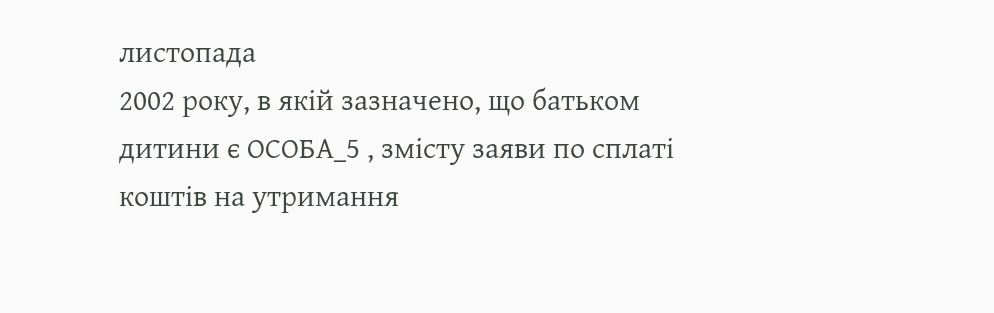листопада
2002 року, в якій зазначено, що батьком дитини є ОСОБА_5 , змісту заяви по сплаті коштів на утримання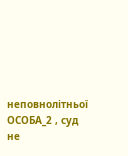неповнолітньої ОСОБА_2 , суд не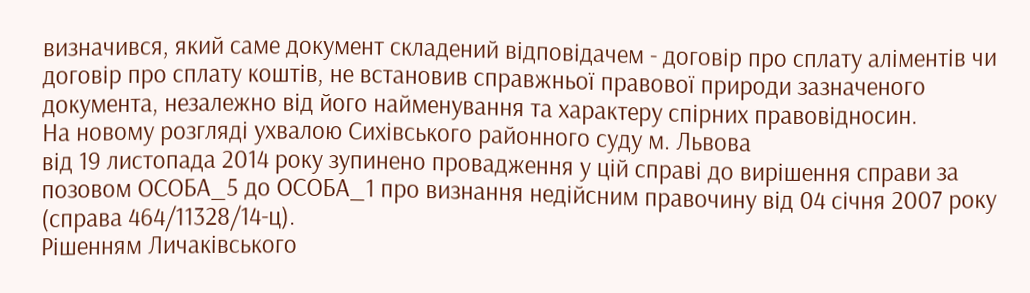визначився, який саме документ складений відповідачем - договір про сплату аліментів чи договір про сплату коштів, не встановив справжньої правової природи зазначеного документа, незалежно від його найменування та характеру спірних правовідносин.
На новому розгляді ухвалою Сихівського районного суду м. Львова
від 19 листопада 2014 року зупинено провадження у цій справі до вирішення справи за позовом ОСОБА_5 до ОСОБА_1 про визнання недійсним правочину від 04 січня 2007 року (справа 464/11328/14-ц).
Рішенням Личаківського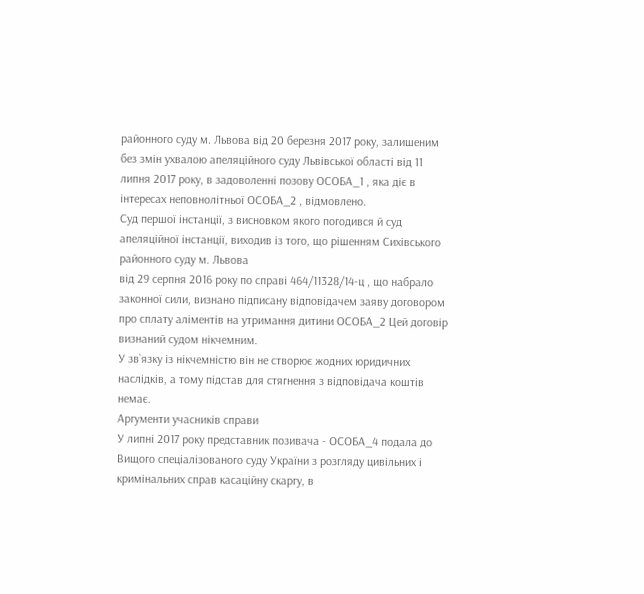районного суду м. Львова від 20 березня 2017 року, залишеним без змін ухвалою апеляційного суду Львівської області від 11 липня 2017 року, в задоволенні позову ОСОБА_1 , яка діє в інтересах неповнолітньої ОСОБА_2 , відмовлено.
Суд першої інстанції, з висновком якого погодився й суд апеляційної інстанції, виходив із того, що рішенням Сихівського районного суду м. Львова
від 29 серпня 2016 року по справі 464/11328/14-ц , що набрало законної сили, визнано підписану відповідачем заяву договором про сплату аліментів на утримання дитини ОСОБА_2 Цей договір визнаний судом нікчемним.
У зв`язку із нікчемністю він не створює жодних юридичних наслідків, а тому підстав для стягнення з відповідача коштів немає.
Аргументи учасників справи
У липні 2017 року представник позивача - ОСОБА_4 подала до Вищого спеціалізованого суду України з розгляду цивільних і кримінальних справ касаційну скаргу, в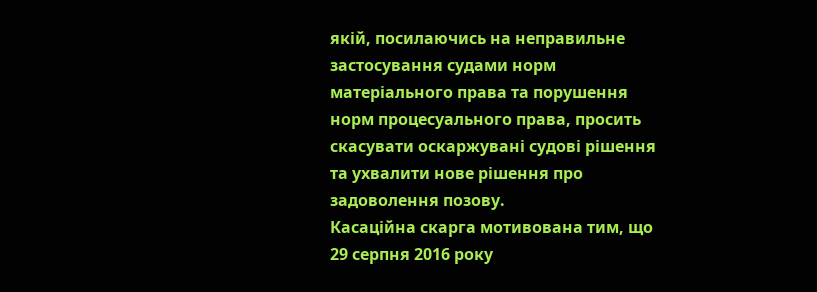якій, посилаючись на неправильне застосування судами норм матеріального права та порушення норм процесуального права, просить скасувати оскаржувані судові рішення та ухвалити нове рішення про задоволення позову.
Касаційна скарга мотивована тим, що 29 серпня 2016 року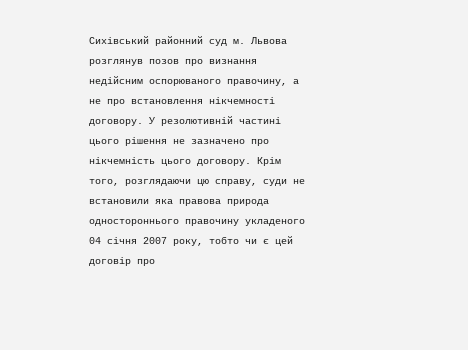Сихівський районний суд м. Львова розглянув позов про визнання недійсним оспорюваного правочину, а не про встановлення нікчемності договору. У резолютивній частині цього рішення не зазначено про нікчемність цього договору. Крім того, розглядаючи цю справу, суди не встановили яка правова природа одностороннього правочину укладеного 04 січня 2007 року, тобто чи є цей договір про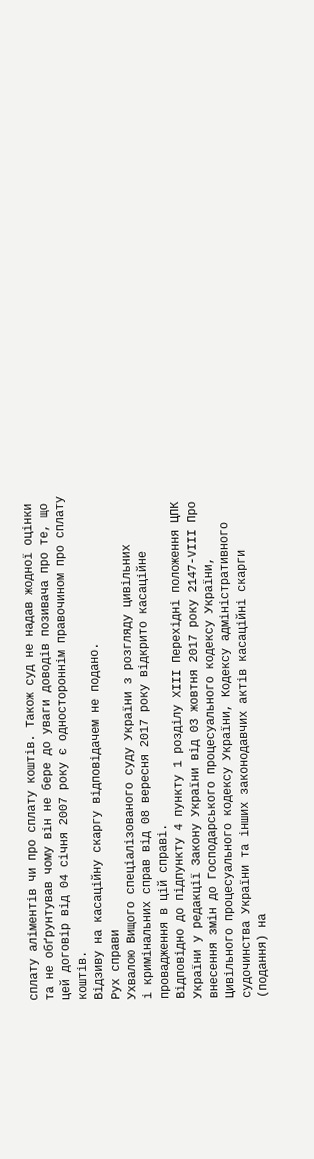сплату аліментів чи про сплату коштів. Також суд не надав жодної оцінки та не обґрунтував чому він не бере до уваги доводів позивача про те, що цей договір від 04 січня 2007 року є одностороннім правочином про сплату коштів.
Відзиву на касаційну скаргу відповідачем не подано.
Рух справи
Ухвалою Вищого спеціалізованого суду України з розгляду цивільних
і кримінальних справ від 08 вересня 2017 року відкрито касаційне провадження в цій справі.
Відповідно до підпункту 4 пункту 1 розділу XIII Перехідні положення ЦПК України у редакції Закону України від 03 жовтня 2017 року 2147-VIII Про внесення змін до Господарського процесуального кодексу України, Цивільного процесуального кодексу України, Кодексу адміністративного судочинства України та інших законодавчих актів касаційні скарги (подання) на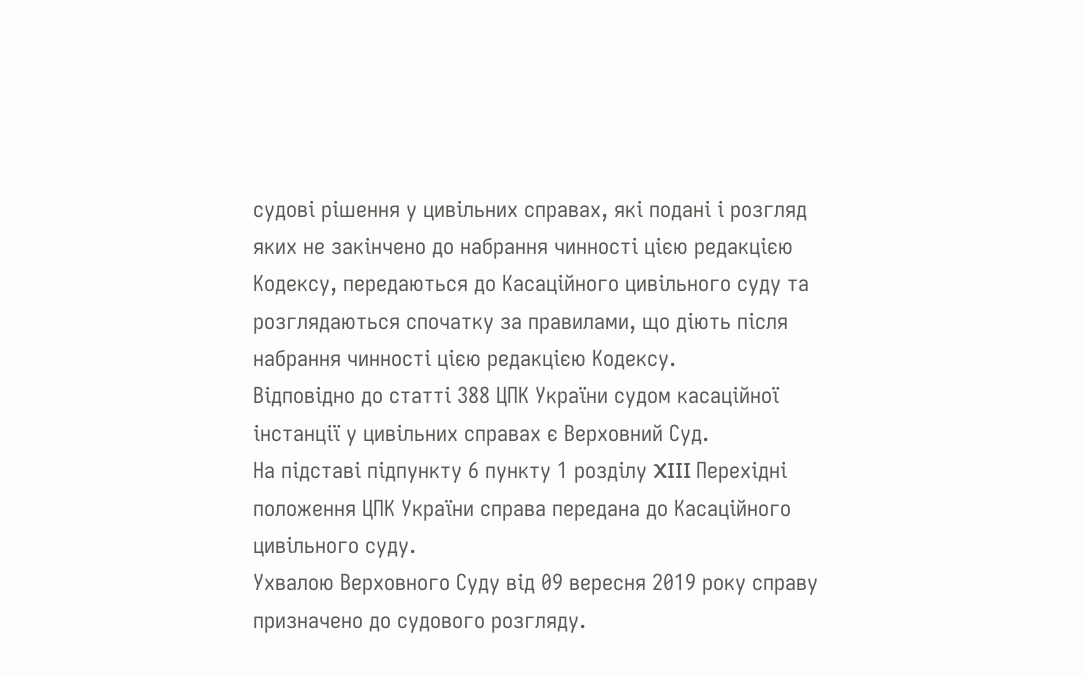судові рішення у цивільних справах, які подані і розгляд яких не закінчено до набрання чинності цією редакцією Кодексу, передаються до Касаційного цивільного суду та розглядаються спочатку за правилами, що діють після набрання чинності цією редакцією Кодексу.
Відповідно до статті 388 ЦПК України судом касаційної інстанції у цивільних справах є Верховний Суд.
На підставі підпункту 6 пункту 1 розділу XIII Перехідні положення ЦПК України справа передана до Касаційного цивільного суду.
Ухвалою Верховного Суду від 09 вересня 2019 року справу призначено до судового розгляду.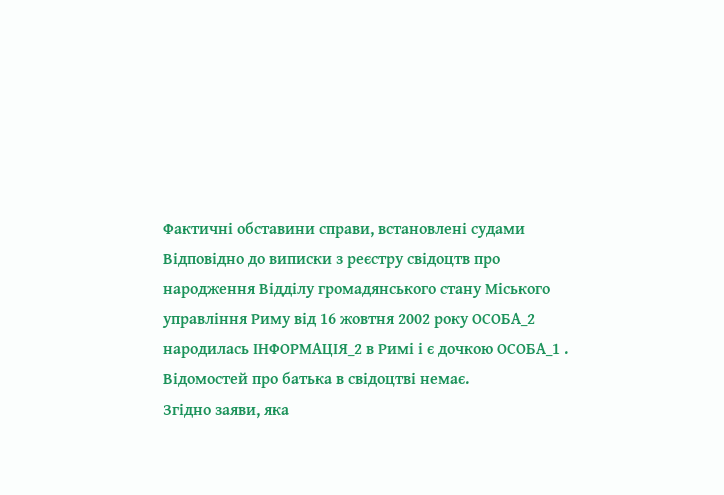Фактичні обставини справи, встановлені судами
Відповідно до виписки з реєстру свідоцтв про народження Відділу громадянського стану Міського управління Риму від 16 жовтня 2002 року ОСОБА_2 народилась ІНФОРМАЦІЯ_2 в Римі і є дочкою ОСОБА_1 . Відомостей про батька в свідоцтві немає.
Згідно заяви, яка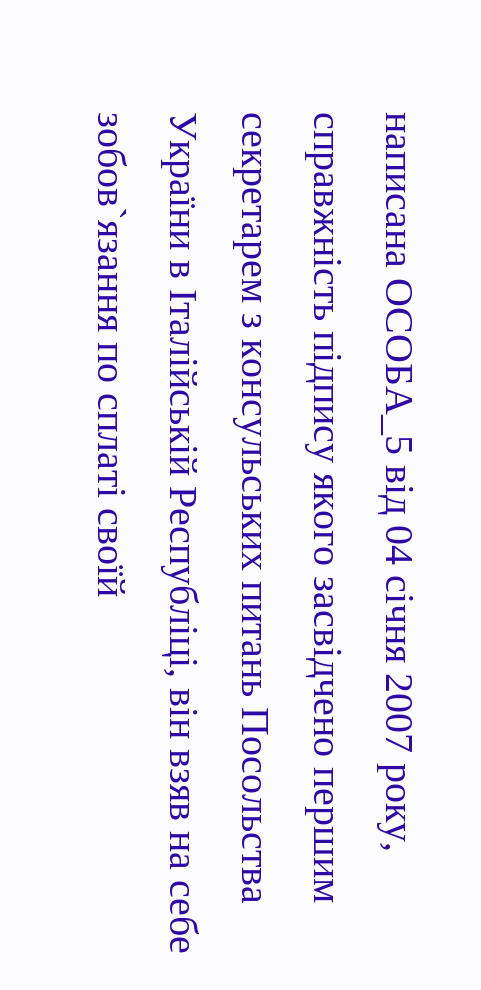написана ОСОБА_5 від 04 січня 2007 року, справжність підпису якого засвідчено першим секретарем з консульських питань Посольства України в Італійській Республіці, він взяв на себе зобов`язання по сплаті своїй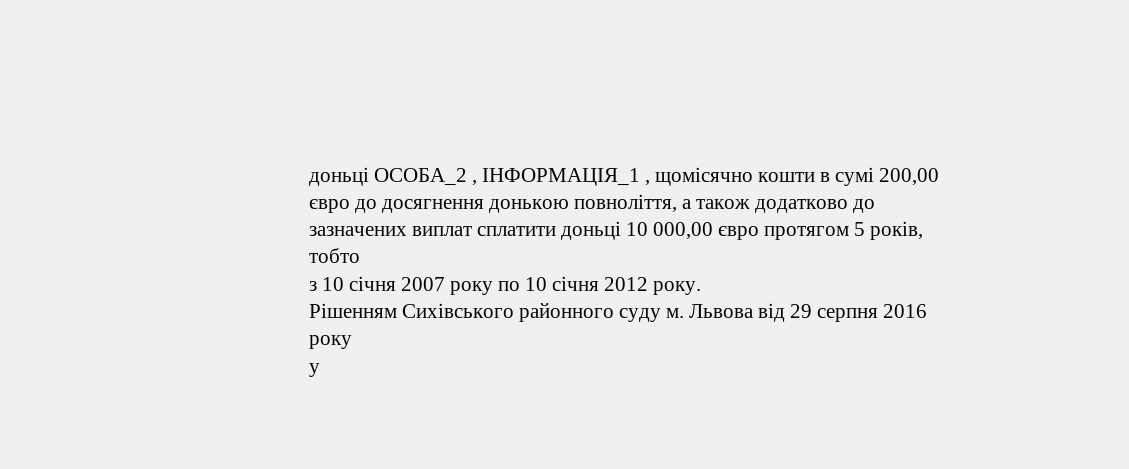доньці ОСОБА_2 , ІНФОРМАЦІЯ_1 , щомісячно кошти в сумі 200,00 євро до досягнення донькою повноліття, а також додатково до зазначених виплат сплатити доньці 10 000,00 євро протягом 5 років, тобто
з 10 січня 2007 року по 10 січня 2012 року.
Рішенням Сихівського районного суду м. Львова від 29 серпня 2016 року
у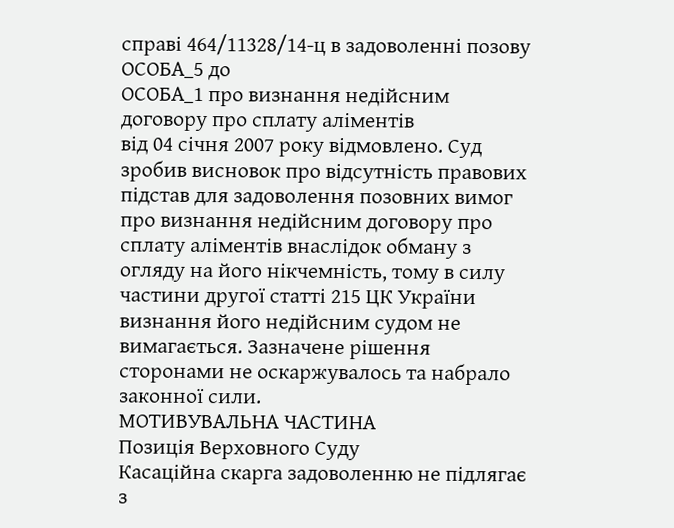справі 464/11328/14-ц в задоволенні позову ОСОБА_5 до
ОСОБА_1 про визнання недійсним договору про сплату аліментів
від 04 січня 2007 року відмовлено. Суд зробив висновок про відсутність правових підстав для задоволення позовних вимог про визнання недійсним договору про сплату аліментів внаслідок обману з огляду на його нікчемність, тому в силу частини другої статті 215 ЦК України визнання його недійсним судом не вимагається. Зазначене рішення сторонами не оскаржувалось та набрало законної сили.
МОТИВУВАЛЬНА ЧАСТИНА
Позиція Верховного Суду
Касаційна скарга задоволенню не підлягає з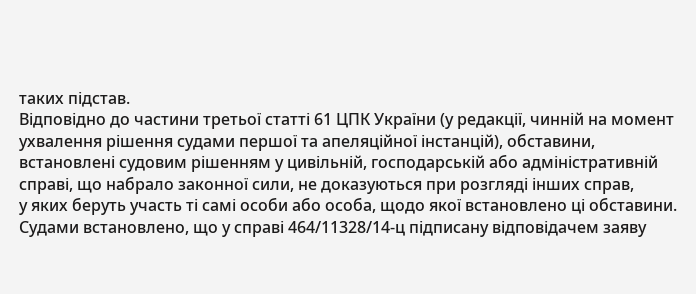таких підстав.
Відповідно до частини третьої статті 61 ЦПК України (у редакції, чинній на момент ухвалення рішення судами першої та апеляційної інстанцій), обставини, встановлені судовим рішенням у цивільній, господарській або адміністративній справі, що набрало законної сили, не доказуються при розгляді інших справ,
у яких беруть участь ті самі особи або особа, щодо якої встановлено ці обставини.
Судами встановлено, що у справі 464/11328/14-ц підписану відповідачем заяву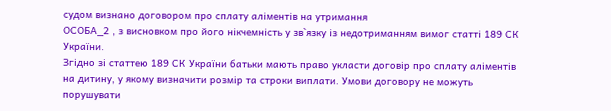судом визнано договором про сплату аліментів на утримання
ОСОБА_2 , з висновком про його нікчемність у зв`язку із недотриманням вимог статті 189 СК України.
Згідно зі статтею 189 СК України батьки мають право укласти договір про сплату аліментів на дитину, у якому визначити розмір та строки виплати. Умови договору не можуть порушувати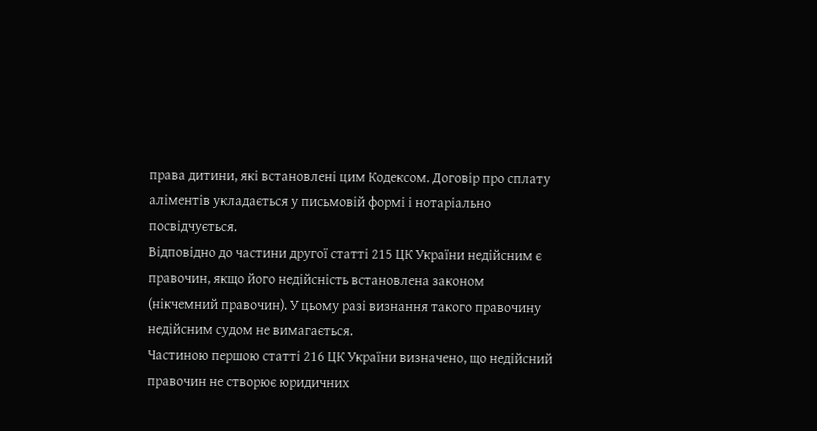права дитини, які встановлені цим Кодексом. Договір про сплату аліментів укладається у письмовій формі і нотаріально посвідчується.
Відповідно до частини другої статті 215 ЦК України недійсним є правочин, якщо його недійсність встановлена законом (нікчемний правочин). У цьому разі визнання такого правочину недійсним судом не вимагається.
Частиною першою статті 216 ЦК України визначено, що недійсний правочин не створює юридичних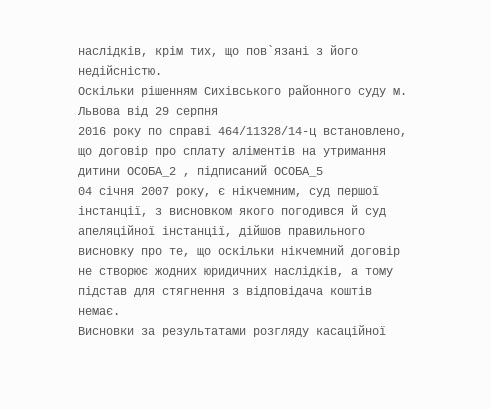наслідків, крім тих, що пов`язані з його недійсністю.
Оскільки рішенням Сихівського районного суду м. Львова від 29 серпня
2016 року по справі 464/11328/14-ц встановлено, що договір про сплату аліментів на утримання дитини ОСОБА_2 , підписаний ОСОБА_5
04 січня 2007 року, є нікчемним, суд першої інстанції, з висновком якого погодився й суд апеляційної інстанції, дійшов правильного висновку про те, що оскільки нікчемний договір не створює жодних юридичних наслідків, а тому підстав для стягнення з відповідача коштів немає.
Висновки за результатами розгляду касаційної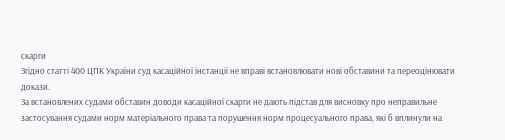скарги
Згідно статті 400 ЦПК України суд касаційної інстанції не вправі встановлювати нові обставини та переоцінювати докази.
За встановлених судами обставин доводи касаційної скарги не дають підстав для висновку про неправильне застосування судами норм матеріального права та порушення норм процесуального права, які б вплинули на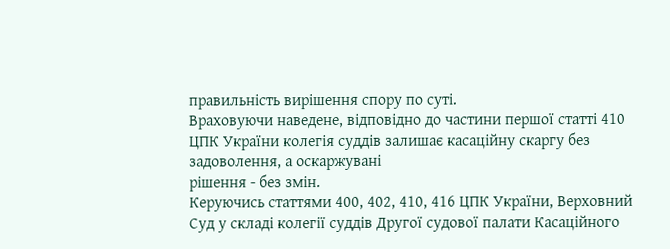правильність вирішення спору по суті.
Враховуючи наведене, відповідно до частини першої статті 410 ЦПК України колегія суддів залишає касаційну скаргу без задоволення, а оскаржувані
рішення - без змін.
Керуючись статтями 400, 402, 410, 416 ЦПК України, Верховний Суд у складі колегії суддів Другої судової палати Касаційного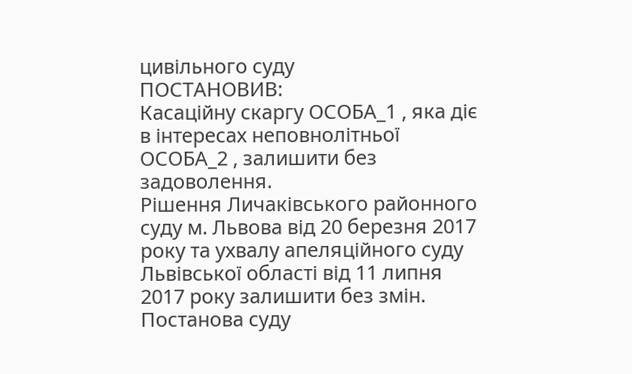цивільного суду
ПОСТАНОВИВ:
Касаційну скаргу ОСОБА_1 , яка діє в інтересах неповнолітньої ОСОБА_2 , залишити без задоволення.
Рішення Личаківського районного суду м. Львова від 20 березня 2017 року та ухвалу апеляційного суду Львівської області від 11 липня 2017 року залишити без змін.
Постанова суду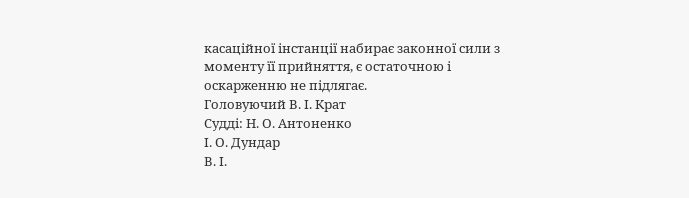касаційної інстанції набирає законної сили з моменту її прийняття, є остаточною і оскарженню не підлягає.
Головуючий В. І. Крат
Судді: Н. О. Антоненко
І. О. Дундар
В. І.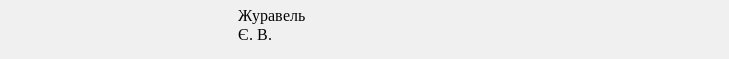Журавель
Є. В.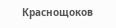Краснощоков